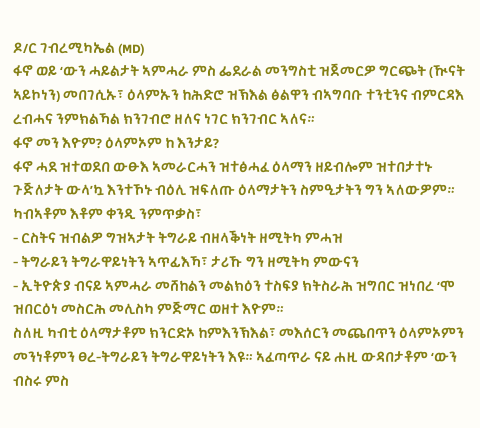ዶ/ር ገብረሚካኤል (MD)
ፋኖ ወይ ‘ውን ሓይልታት ኣምሓራ ምስ ፌደራል መንግስቲ ዝጀመርዎ ግርጭት (ዂናት ኣይኮነን) መበገሲኡ፣ ዕላምኡን ከሕድሮ ዝኽእል ፅልዋን ብኣግባቡ ተንቲንና ብምርዳእ ረብሓና ንምክልኻል ክንገብሮ ዘለና ነገር ክንገብር ኣለና።
ፋኖ መን እዮም? ዕላምኦም ከ እንታይ?
ፋኖ ሓደ ዝተወደበ ውፁእ ኣመራርሓን ዝተፅሓፈ ዕላማን ዘይብሎም ዝተበታተኑ ጉጅለታት ውላ’ኳ እንተኾኑ ብዕሊ ዝፍለጡ ዕላማታትን ስምዒታትን ግን ኣለውዎም። ካብኣቶም እቶም ቀንዲ ንምጥቃስ፣
- ርስትና ዝብልዎ ግዝኣታት ትግራይ ብዘላቕነት ዘሚትካ ምሓዝ
- ትግራይን ትግራዋይነትን ኣጥፊእኻ፣ ታሪኹ ግን ዘሚትካ ምውናን
- ኢትዮጵያ ብናይ ኣምሓራ መሸከልን መልክዕን ተስፍያ ክትስራሕ ዝግበር ዝነበረ ‘ሞ ዝበርዕነ መስርሕ መሊስካ ምጅማር ወዘተ እዮም።
ስለዚ ካብቲ ዕላማታቶም ክንርድኦ ከምእንኽእል፣ መእሰርን መጨበጥን ዕላምኦምን መንነቶምን ፀረ-ትግራይን ትግራዋይነትን እዩ። ኣፈጣጥራ ናይ ሐዚ ውዳበታቶም ‘ውን ብስሩ ምስ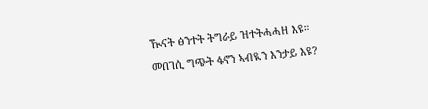ዂናት ፅንተት ትግራይ ዝተትሓሓዘ እዩ።
መበገሲ ግጭት ፋኖን ኣብዪን እንታይ እዩ?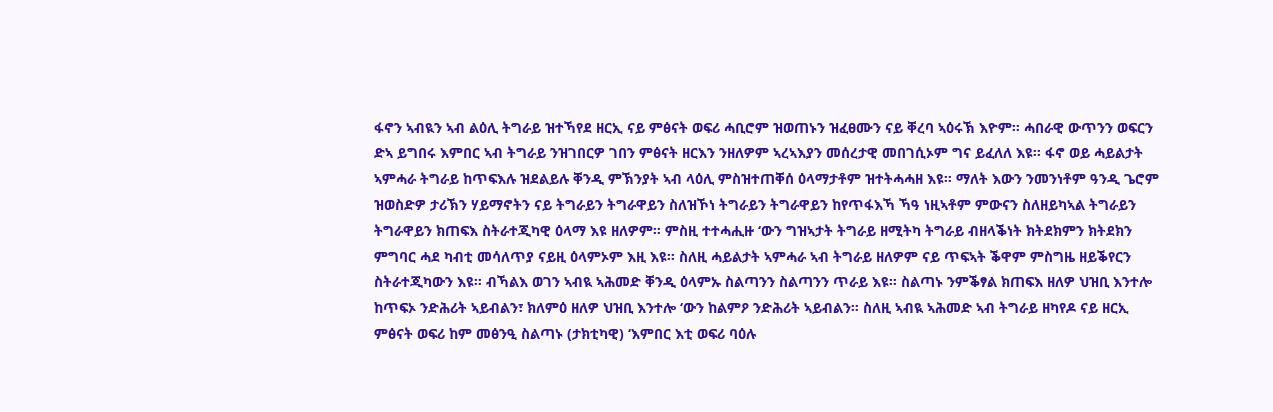ፋኖን ኣብዪን ኣብ ልዕሊ ትግራይ ዝተኻየደ ዘርኢ ናይ ምፅናት ወፍሪ ሓቢሮም ዝወጠኑን ዝፈፀሙን ናይ ቐረባ ኣዕሩኽ እዮም። ሓበራዊ ውጥንን ወፍርን ድኣ ይግበሩ እምበር ኣብ ትግራይ ንዝገበርዎ ገበን ምፅናት ዘርእን ንዘለዎም ኣረኣእያን መሰረታዊ መበገሲኦም ግና ይፈለለ እዩ። ፋኖ ወይ ሓይልታት ኣምሓራ ትግራይ ከጥፍእሉ ዝደልይሉ ቐንዲ ምኽንያት ኣብ ላዕሊ ምስዝተጠቐሰ ዕላማታቶም ዝተትሓሓዘ እዩ። ማለት እውን ንመንነቶም ዓንዲ ጌሮም ዝወስድዎ ታሪኽን ሃይማኖትን ናይ ትግራይን ትግራዋይን ስለዝኾነ ትግራይን ትግራዋይን ከየጥፋእኻ ኻዓ ነዚኣቶም ምውናን ስለዘይካኣል ትግራይን ትግራዋይን ክጠፍእ ስትራተጂካዊ ዕላማ እዩ ዘለዎም። ምስዚ ተተሓሒዙ ‘ውን ግዝኣታት ትግራይ ዘሚትካ ትግራይ ብዘላቕነት ክትደክምን ክትደክን ምግባር ሓደ ካብቲ መሳለጥያ ናይዚ ዕላምኦም እዚ እዩ። ስለዚ ሓይልታት ኣምሓራ ኣብ ትግራይ ዘለዎም ናይ ጥፍኣት ቕዋም ምስግዜ ዘይቕየርን ስትራተጂካውን እዩ። ብኻልእ ወገን ኣብዪ ኣሕመድ ቐንዲ ዕላምኡ ስልጣንን ስልጣንን ጥራይ እዩ። ስልጣኑ ንምቕፃል ክጠፍእ ዘለዎ ህዝቢ እንተሎ ከጥፍኦ ንድሕሪት ኣይብልን፣ ክለምዕ ዘለዎ ህዝቢ እንተሎ ‘ውን ከልምዖ ንድሕሪት ኣይብልን። ስለዚ ኣብዪ ኣሕመድ ኣብ ትግራይ ዘካየዶ ናይ ዘርኢ ምፅናት ወፍሪ ከም መፅንዒ ስልጣኑ (ታክቲካዊ) ‘እምበር እቲ ወፍሪ ባዕሉ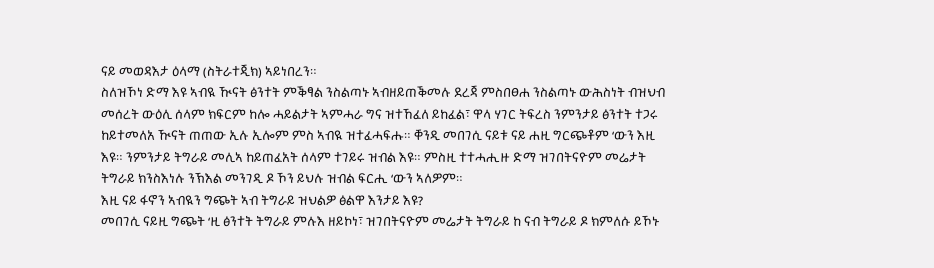ናይ መወዳእታ ዕላማ (ስትራተጂክ) ኣይነበረን።
ስለዝኾነ ድማ እዩ ኣብዪ ዂናት ፅንተት ምቕፃል ንስልጣኑ ኣብዘይጠቕመሉ ደረጃ ምስበፀሐ ንስልጣኑ ውሕስነት ብዝህብ መሰረት ውዕሊ ሰላም ክፍርም ከሎ ሓይልታት ኣምሓራ ግና ዝተኸፈለ ይከፈል፣ ዋላ ሃገር ትፍረስ ንምንታይ ፅንተት ተጋሩ ከይተመለአ ዂናት ጠጠው ኢሉ ኢሎም ምስ ኣብዪ ዝተፈሓፍሑ። ቐንዲ መበገሲ ናይቱ ናይ ሐዚ ግርጭቶም ‘ውን እዚ እዩ። ንምንታይ ትግራይ መሊኣ ከይጠፈአት ሰላም ተገይሩ ዝብል እዩ። ምስዚ ተተሓሒዙ ድማ ዝገበትናዮም መሬታት ትግራይ ክንስእነሉ ንኽእል መንገዲ ዶ ኾን ይህሉ ዝብል ፍርሒ ‘ውን ኣለዎም።
እዚ ናይ ፋኖን ኣብዪን ግጭት ኣብ ትግራይ ዝህልዎ ፅልዋ እንታይ እዩ?
መበገሲ ናይዚ ግጭት ‘ዚ ፅንተት ትግራይ ምሉእ ዘይኮነ፣ ዝገበትናዮም መሬታት ትግራይ ከ ናብ ትግራይ ዶ ክምለሱ ይኾኑ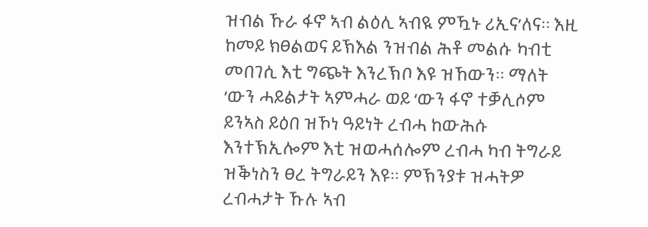ዝብል ኹራ ፋኖ ኣብ ልዕሊ ኣብዪ ምዃኑ ሪኢና’ለና። እዚ ከመይ ክፀልወና ይኽእል ንዝብል ሕቶ መልሱ ካብቲ መበገሲ እቲ ግጭት እንረኽቦ እዩ ዝኸውን። ማለት ‘ውን ሓይልታት ኣምሓራ ወይ ‘ውን ፋኖ ተቓሊሶም ይንኣስ ይዕበ ዝኾነ ዓይነት ረብሓ ከውሕሱ እንተኽኢሎም እቲ ዝወሓሰሎም ረብሓ ካብ ትግራይ ዝቕነስን ፀረ ትግራይን እዩ። ምኽንያቱ ዝሓትዎ ረብሓታት ኹሉ ኣብ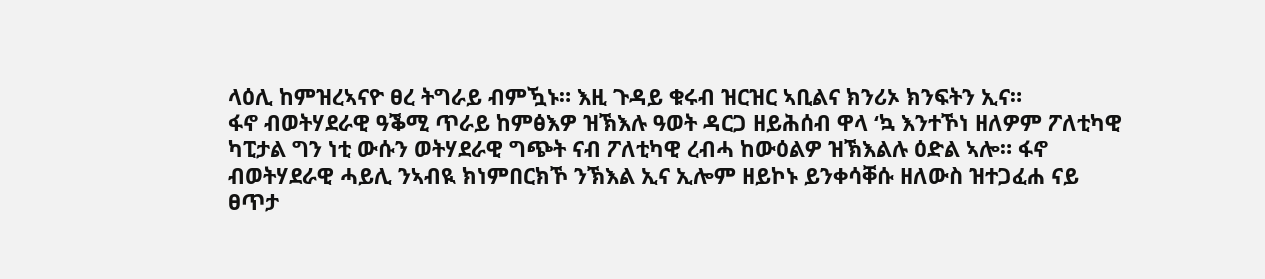ላዕሊ ከምዝረኣናዮ ፀረ ትግራይ ብምዃኑ። እዚ ጉዳይ ቁሩብ ዝርዝር ኣቢልና ክንሪኦ ክንፍትን ኢና።
ፋኖ ብወትሃደራዊ ዓቕሚ ጥራይ ከምፅእዎ ዝኽእሉ ዓወት ዳርጋ ዘይሕሰብ ዋላ ‘ኳ እንተኾነ ዘለዎም ፖለቲካዊ ካፒታል ግን ነቲ ውሱን ወትሃደራዊ ግጭት ናብ ፖለቲካዊ ረብሓ ከውዕልዎ ዝኽእልሉ ዕድል ኣሎ። ፋኖ ብወትሃደራዊ ሓይሊ ንኣብዪ ክነምበርክኾ ንኽእል ኢና ኢሎም ዘይኮኑ ይንቀሳቐሱ ዘለውስ ዝተጋፈሐ ናይ ፀጥታ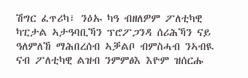ሽግር ፈጥሪካ፣ ንዕኡ ካዓ ብዘለዎም ፖለቲካዊ ካፒታል ኣታዓባቢኻን ፕሮፖጋንዳ ሰሪሕኻን ናይ ዓለምለኸ ማሕበረሰብ ኣቓልቦ ብምስሓብ ንኣብዪ ናብ ፖለቲካዊ ልዝብ ንምምፅእ እዮም ዝሰርሑ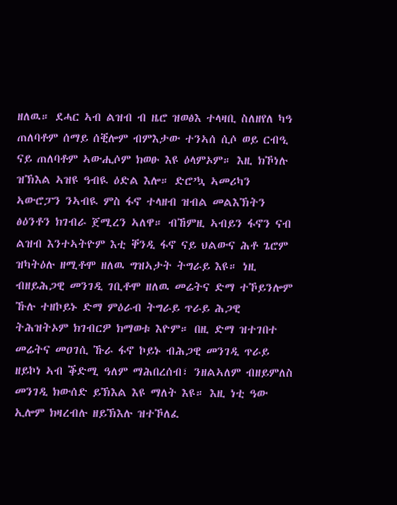ዘለዉ። ደሓር ኣብ ልዝብ ብ ዜሮ ዝወፅእ ተላዛቢ ስለዘየለ ካዓ ጠለባቶም ሰማይ ሰቒሎም ብምእታው ተንኣሰ ሲሶ ወይ ርብዒ ናይ ጠለባቶም ኣውሒሶም ክወፁ እዩ ዕላምኦም። እዚ ክኾነሉ ዝኽእል ኣዝዩ ዓብዪ ዕድል እሎ። ድሮ’ኳ ኣመሪካን ኣውሮፓን ንኣብዪ ምስ ፋኖ ተላዘብ ዝብል መልእኽትን ፅዕንቶን ክገብራ ጀሚረን ኣለዋ። ብኸምዚ ኣብይን ፋኖን ናብ ልዝብ እንተኣትዮም እቲ ቐንዲ ፋኖ ናይ ህልውና ሕቶ ጌሮም ዝካትዕሉ ዘሚቶሞ ዘለዉ ግዝኣታት ትግራይ እዩ። ነዚ ብዘይሕጋዊ መንገዲ ገቢቶሞ ዘለዉ መሬትና ድማ ተኾይንሎም ኹሉ ተዘኮይኑ ድማ ምዕራብ ትግራይ ጥራይ ሕጋዊ ትሕዝትኦም ክገብርዎ ክማወቱ እዮም። በዚ ድማ ዝተገበተ መሬትና መዐገሲ ኹራ ፋኖ ኮይኑ ብሕጋዊ መንገዲ ጥራይ ዘይኮነ ኣብ ቕድሚ ዓለም ማሕበረሰብ፣ ንዘልኣለም ብዘይምለስ መንገዲ ክውሰድ ይኽእል እዩ ማለት እዩ። እዚ ነቲ ዓው ኢሎም ክዛረብሉ ዘይኽእሉ ዝተኾለፈ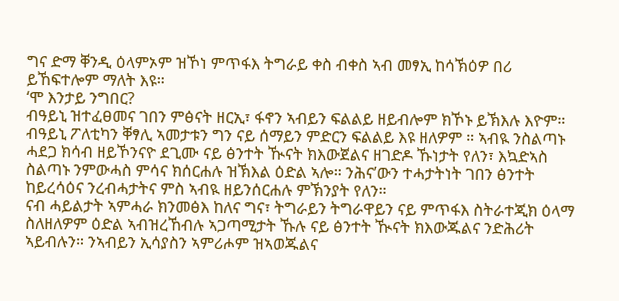ግና ድማ ቐንዲ ዕላምኦም ዝኾነ ምጥፋእ ትግራይ ቀስ ብቀስ ኣብ መፃኢ ከሳኽዕዎ በሪ ይኸፍተሎም ማለት እዩ።
‘ሞ እንታይ ንግበር?
ብዓይኒ ዝተፈፀመና ገበን ምፅናት ዘርኢ፣ ፋኖን ኣብይን ፍልልይ ዘይብሎም ክኾኑ ይኽእሉ እዮም። ብዓይኒ ፖለቲካን ቐፃሊ ኣመታቱን ግን ናይ ሰማይን ምድርን ፍልልይ እዩ ዘለዎም ። ኣብዪ ንስልጣኑ ሓደጋ ክሳብ ዘይኾንናዮ ደጊሙ ናይ ፅንተት ዂናት ክእውጀልና ዘገድዶ ኹነታት የለን፣ እኳድኣስ ስልጣኑ ንምውሓስ ምሳና ክሰርሐሉ ዝኽእል ዕድል ኣሎ። ንሕና’ውን ተሓታትነት ገበን ፅንተት ከይረሳዕና ንረብሓታትና ምስ ኣብዪ ዘይንሰርሐሉ ምኽንያት የለን።
ናብ ሓይልታት ኣምሓራ ክንመፅእ ከለና ግና፣ ትግራይን ትግራዋይን ናይ ምጥፋእ ስትራተጂክ ዕላማ ስለዘለዎም ዕድል ኣብዝረኸብሉ ኣጋጣሚታት ኹሉ ናይ ፅንተት ዂናት ክእውጁልና ንድሕሪት ኣይብሉን። ንኣብይን ኢሳያስን ኣምሪሖም ዝኣወጁልና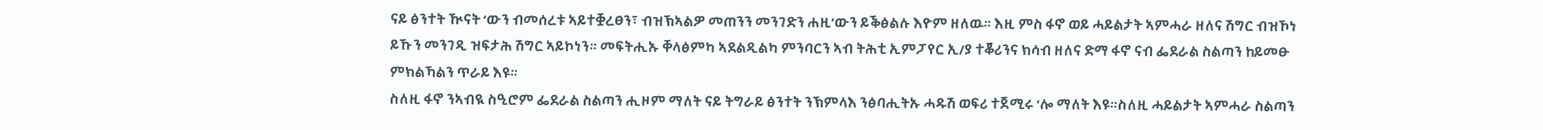ናይ ፅንተት ዂናት ‘ውን ብመሰረቱ ኣይተቛረፀን፣ ብዝኽኣልዎ መጠንን መንገድን ሐዚ’ውን ይቕፅልሉ እዮም ዘለዉ። እዚ ምስ ፋኖ ወይ ሓይልታት ኣምሓራ ዘለና ሽግር ብዝኾነ ይኹን መንገዲ ዝፍታሕ ሽግር ኣይኮነን። መፍትሒኡ ቐላፅምካ ኣደልዲልካ ምንባርን ኣብ ትሕቲ ኢምፓየር ኢ/ያ ተቖሪንና ክሳብ ዘለና ድማ ፋኖ ናብ ፌደራል ስልጣን ከይመፁ ምክልኻልን ጥራይ እዩ።
ስለዚ ፋኖ ንኣብዪ ስዒሮም ፌደራል ስልጣን ሒዞም ማለት ናይ ትግራይ ፅንተት ንኽምላእ ንፅባሒትኡ ሓዱሽ ወፍሪ ተጀሚሩ ‘ሎ ማለት እዩ።ስለዚ ሓይልታት ኣምሓራ ስልጣን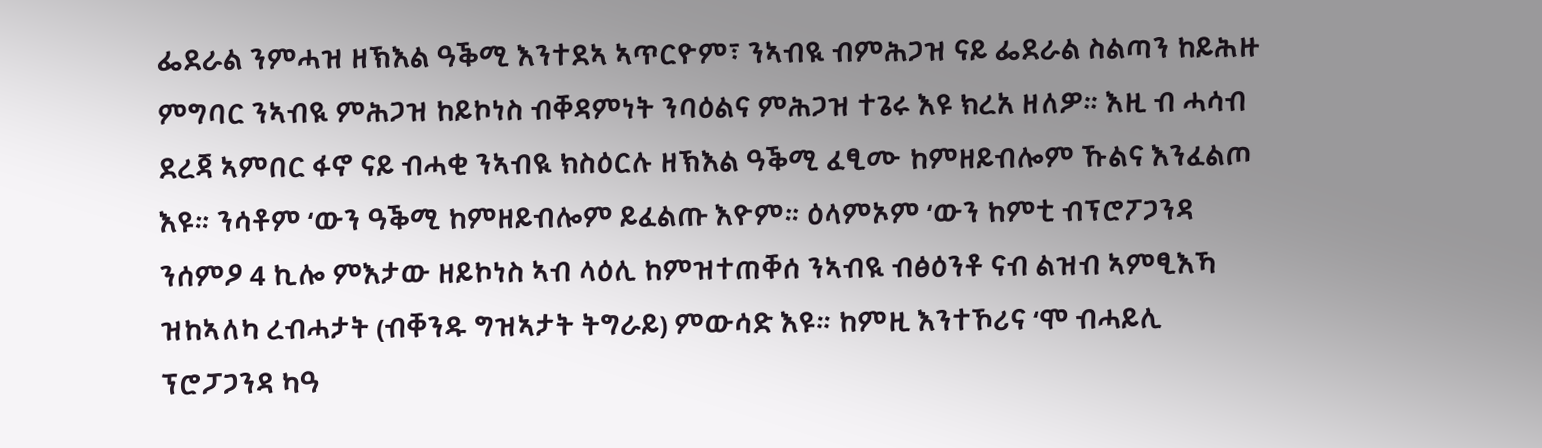ፌደራል ንምሓዝ ዘኽእል ዓቕሚ እንተደኣ ኣጥርዮም፣ ንኣብዪ ብምሕጋዝ ናይ ፌደራል ስልጣን ከይሕዙ ምግባር ንኣብዪ ምሕጋዝ ከይኮነስ ብቐዳምነት ንባዕልና ምሕጋዝ ተጌሩ እዩ ክረአ ዘለዎ። እዚ ብ ሓሳብ ደረጃ ኣምበር ፋኖ ናይ ብሓቂ ንኣብዪ ክስዕርሉ ዘኽእል ዓቕሚ ፈፂሙ ከምዘይብሎም ኹልና እንፈልጦ እዩ። ንሳቶም ‘ውን ዓቕሚ ከምዘይብሎም ይፈልጡ እዮም። ዕላምኦም ‘ውን ከምቲ ብፕሮፖጋንዳ ንሰምዖ 4 ኪሎ ምእታው ዘይኮነስ ኣብ ላዕሊ ከምዝተጠቐሰ ንኣብዪ ብፅዕንቶ ናብ ልዝብ ኣምፂእኻ ዝከኣለካ ረብሓታት (ብቐንዱ ግዝኣታት ትግራይ) ምውሳድ እዩ። ከምዚ እንተኾሪና ‘ሞ ብሓይሊ ፕሮፓጋንዳ ካዓ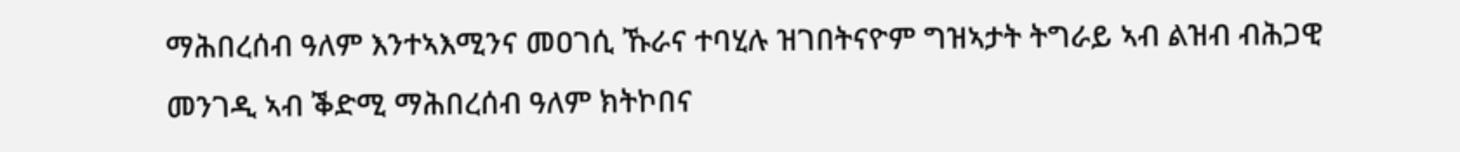ማሕበረሰብ ዓለም እንተኣእሚንና መዐገሲ ኹራና ተባሂሉ ዝገበትናዮም ግዝኣታት ትግራይ ኣብ ልዝብ ብሕጋዊ መንገዲ ኣብ ቕድሚ ማሕበረሰብ ዓለም ክትኮበና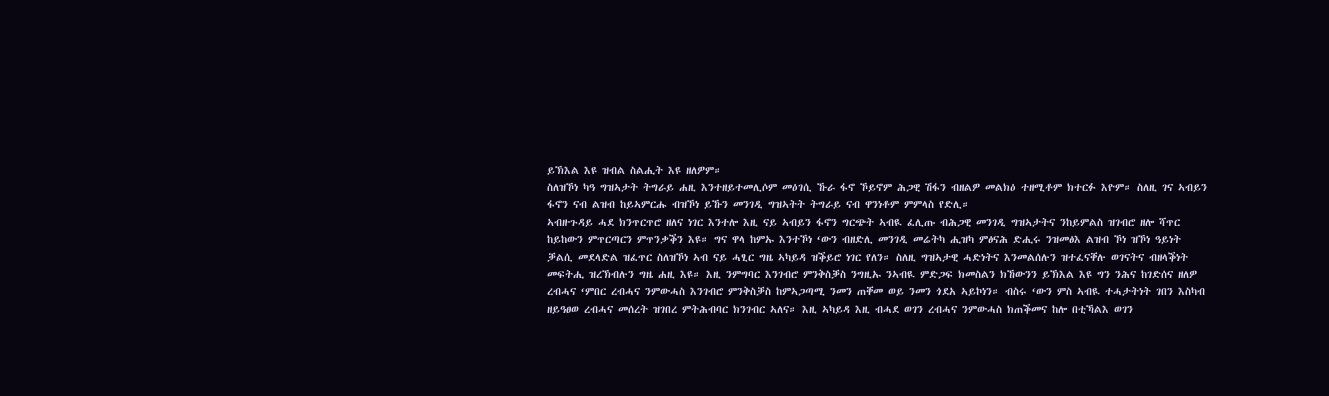ይኽእል እዩ ዝብል ስልሒት እዩ ዘለዎም።
ስለዝኾነ ካዓ ግዝኣታት ትግራይ ሐዚ እንተዘይተመሊሶም መዕገሲ ኹራ ፋኖ ኾይኖም ሕጋዊ ሽፋን ብዘልዎ መልክዕ ተዘሚቶም ክተርፉ እዮም። ስለዚ ገና ኣብይን ፋኖን ናብ ልዝብ ከይኣምርሑ ብዝኾነ ይኹን መንገዲ ግዝኣትት ትግራይ ናብ ዋንነቶም ምምላስ የድሊ።
ኣብዙጉዳይ ሓደ ክንጥርጥሮ ዘለና ነገር እንተሎ እዚ ናይ ኣብይን ፋኖን ግርጭት ኣብዪ ፈሊጡ ብሕጋዊ መንገዲ ግዝኣታትና ንከይምልስ ዝገብሮ ዘሎ ሻጥር ከይከውን ምጥርጣርን ምጥንቃቕን እዩ። ግና ዋላ ከምኡ እንተኾነ ‘ውን ብዘድሊ መንገዲ መሬትካ ሒዝካ ምፅናሕ ድሒሩ ንዝመፅእ ልዝብ ኾነ ዝኾነ ዓይነት ቓልሲ መደላድል ዝፈጥር ስለዝኾነ ኣብ ናይ ሓፂር ግዜ ኣካይዳ ዝቕይሮ ነገር የለን። ስለዚ ግዝኣታዊ ሓድነትና እንመልሰሉን ዝተፈናቐሉ ወገናትና ብዘላቕነት መፍትሒ ዝረኽብሉን ግዜ ሐዚ እዩ። እዚ ንምግባር እንገብሮ ምንቅስቓስ ንግዚኡ ንኣብዪ ምድጋፍ ክመስልን ክኸውንን ይኽእል እዩ ግን ንሕና ከገድሰና ዘለዎ ረብሓና ‘ምበር ረብሓና ንምውሓስ እንገብሮ ምንቅስቓስ ከምኣጋጣሚ ንመን ጠቐመ ወይ ንመን ጎደአ ኣይኮነን። ብስሩ ‘ውን ምስ ኣብዪ ተሓታትነት ገበን እስካብ ዘይዓፀወ ረብሓና መሰረት ዝገበረ ምትሕብባር ክንገብር ኣለና። እዚ ኣካይዳ እዚ ብሓደ ወገን ረብሓና ንምውሓስ ክጠቕመና ከሎ በቲኻልእ ወገን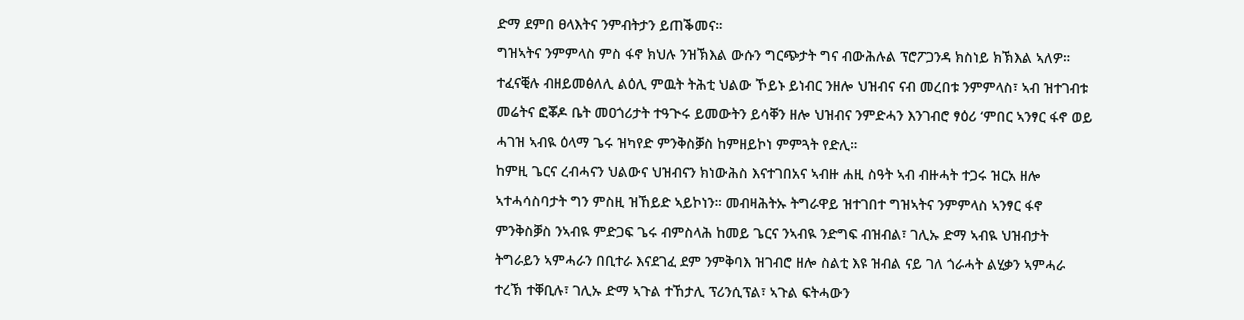ድማ ደምበ ፀላእትና ንምብትታን ይጠቕመና።
ግዝኣትና ንምምላስ ምስ ፋኖ ክህሉ ንዝኽእል ውሱን ግርጭታት ግና ብውሕሉል ፕሮፖጋንዳ ክስነይ ክኽእል ኣለዎ። ተፈናቒሉ ብዘይመፅለሊ ልዕሊ ምዉት ትሕቲ ህልው ኾይኑ ይነብር ንዘሎ ህዝብና ናብ መረበቱ ንምምላስ፣ ኣብ ዝተገብቱ መሬትና ፎቖዶ ቤት መዐጎሪታት ተዓጒሩ ይመውትን ይሳቐን ዘሎ ህዝብና ንምድሓን እንገብሮ ፃዕሪ ‘ምበር ኣንፃር ፋኖ ወይ ሓገዝ ኣብዪ ዕላማ ጌሩ ዝካየድ ምንቅስቓስ ከምዘይኮነ ምምጓት የድሊ።
ከምዚ ጌርና ረብሓናን ህልውና ህዝብናን ክነውሕስ እናተገበአና ኣብዙ ሐዚ ስዓት ኣብ ብዙሓት ተጋሩ ዝርአ ዘሎ ኣተሓሳስባታት ግን ምስዚ ዝኸይድ ኣይኮነን። መብዛሕትኡ ትግራዋይ ዝተገበተ ግዝኣትና ንምምላስ ኣንፃር ፋኖ ምንቅስቓስ ንኣብዪ ምድጋፍ ጌሩ ብምስላሕ ከመይ ጌርና ንኣብዪ ንድግፍ ብዝብል፣ ገሊኡ ድማ ኣብዪ ህዝብታት ትግራይን ኣምሓራን በቢተራ እናደገፈ ደም ንምቅባእ ዝገብሮ ዘሎ ስልቲ እዩ ዝብል ናይ ገለ ጎራሓት ልሂቃን ኣምሓራ ተረኽ ተቐቢሉ፣ ገሊኡ ድማ ኣጉል ተኸታሊ ፕሪንሲፕል፣ ኣጉል ፍትሓውን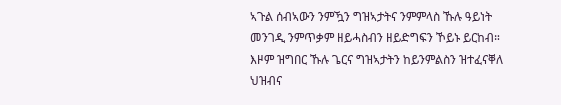ኣጉል ሰብኣውን ንምዃን ግዝኣታትና ንምምላስ ኹሉ ዓይነት መንገዲ ንምጥቃም ዘይሓስብን ዘይድግፍን ኾይኑ ይርከብ።
እዞም ዝግበር ኹሉ ጌርና ግዝኣታትን ከይንምልስን ዝተፈናቐለ ህዝብና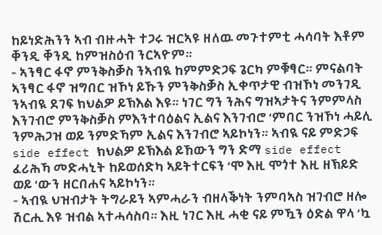ከይነድሕንን ኣብ ብዙሓት ተጋሩ ዝርኣዩ ዘለዉ መጉተምቲ ሓሳባት እቶም ቐንዲ ቐንዲ ከምዝስዕብ ንርኣዮም።
- ኣንፃር ፋኖ ምንቅስቓስ ንኣብዪ ከምምድጋፍ ጌርካ ምቑፃር። ምናልባት ኣንፃር ፋኖ ዝግበር ዝኾነ ይኹን ምንቅስቓስ ኢቀጥታዊ ብዝኾነ መንገዲ ንኣብዪ ደገፍ ክህልዎ ይኽእል እዩ። ነገር ግን ንሕና ግዝኣታትና ንምምላስ እንገብሮ ምንቅስቓስ ምእንተባዕልና ኢልና እንገብሮ ‘ምበር ንዝኾነ ሓይሊ ንምሕጋዝ ወይ ንምድኻም ኢልና እንገብሮ ኣይኮነን። ኣብዪ ናይ ምድጋፍ side effect ክህልዎ ይኽእል ይኸውን ግን ድማ side effect ፈሪሕኻ መድሓኒት ከይወሰድካ ኣይትተርፍን ‘ሞ እዚ ሞጎተ እዚ ዘኽይድ ወይ ‘ውን ዘርበሐና ኣይኮነን።
- ኣብዪ ህዝብታት ትግራይን ኣምሓራን ብዘላቕነት ንምባኣስ ዝገብሮ ዘሎ ሽርሒ እዩ ዝብል ኣተሓሳስባ። እዚ ነገር እዚ ሓቂ ናይ ምዃን ዕድል ዋላ ‘ኳ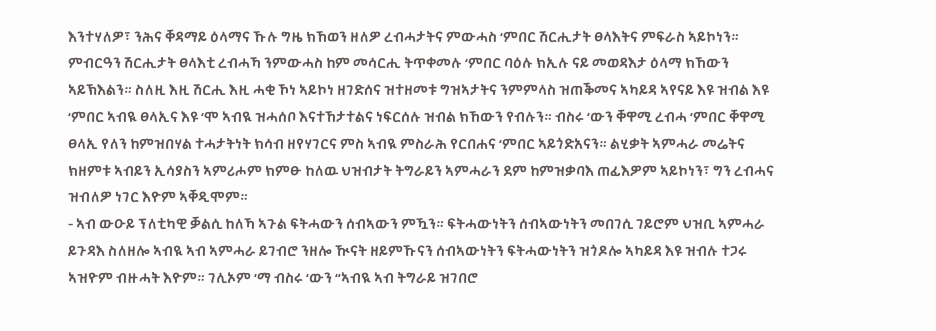እንተሃለዎ፣ ንሕና ቐዳማይ ዕላማና ኹሉ ግዜ ክኸወን ዘለዎ ረብሓታትና ምውሓስ ‘ምበር ሽርሒታት ፀላእትና ምፍራስ ኣይኮነን። ምብርዓን ሽርሒታት ፀላእቲ ረብሓኻ ንምውሓስ ከም መሳርሒ ትጥቀመሉ ‘ምበር ባዕሉ ክኢሉ ናይ መወዳእታ ዕላማ ክኸውን ኣይኽእልን። ስለዚ እዚ ሽርሒ እዚ ሓቂ ኾነ ኣይኮነ ዘገድሰና ዝተዘመቱ ግዝኣታትና ንምምላስ ዝጠቕመና ኣካይዳ ኣየናይ እዩ ዝብል እዩ ‘ምበር ኣብዪ ፀላኢና እዩ ‘ሞ ኣብዪ ዝሓሰቦ እናተኸታተልና ነፍርሰሉ ዝብል ክኸውን የብሉን። ብስሩ ‘ውን ቐዋሚ ረብሓ ‘ምበር ቐዋሚ ፀላኢ የለን ከምዝበሃል ተሓታትነት ክሳብ ዘየሃገርና ምስ ኣብዪ ምስራሕ የርበሐና ‘ምበር ኣይጎድአናን። ልሂቃት ኣምሓራ መሬትና ክዘምቱ ኣብይን ኢሳያስን ኣምሪሖም ክምፁ ከለዉ ህዝብታት ትግራይን ኣምሓራን ደም ከምዝቃባእ ጠፊእዎም ኣይኮነን፣ ግን ረብሓና ዝብለዎ ነገር እዮም ኣቐዲሞም።
- ኣብ ውዑይ ፕለቲካዊ ቓልሲ ከለኻ ኣጉል ፍትሓውን ሰብኣውን ምዃን። ፍትሓውነትን ሰብኣውነትን መበገሲ ገይሮም ህዝቢ ኣምሓራ ይጉዳእ ስለዘሎ ኣብዪ ኣብ ኣምሓራ ይገብሮ ንዘሎ ዂናት ዘይምኹናን ሰብኣውነትን ፍትሓውነትን ዝጎዶሎ ኣካይዳ እዩ ዝብሉ ተጋሩ ኣዝዮም ብዙሓት እዮም። ገሊኦም ‘ማ ብስሩ ‘ውን “ኣብዪ ኣብ ትግራይ ዝገበሮ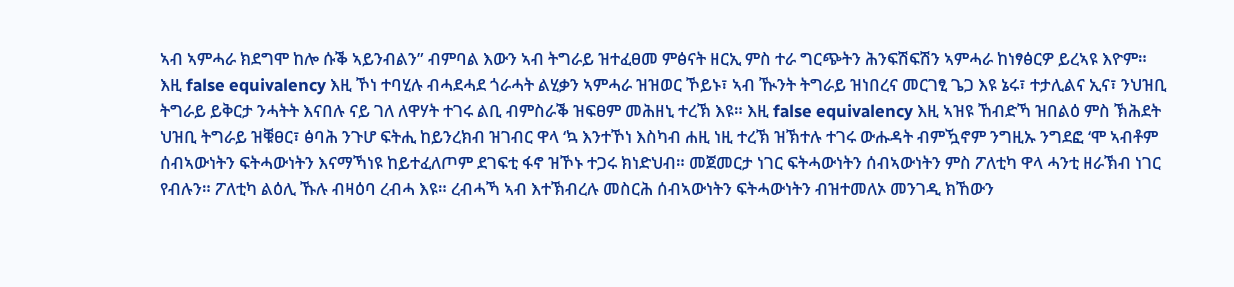ኣብ ኣምሓራ ክደግሞ ከሎ ሱቕ ኣይንብልን” ብምባል እውን ኣብ ትግራይ ዝተፈፀመ ምፅናት ዘርኢ ምስ ተራ ግርጭትን ሕንፍሽፍሽን ኣምሓራ ከነፃፅርዎ ይረኣዩ እዮም። እዚ false equivalency እዚ ኾነ ተባሂሉ ብሓደሓደ ጎራሓት ልሂቃን ኣምሓራ ዝዝወር ኾይኑ፣ ኣብ ዂንት ትግራይ ዝነበረና መርገፂ ጌጋ እዩ ኔሩ፣ ተታሊልና ኢና፣ ንህዝቢ ትግራይ ይቅርታ ንሓትት እናበሉ ናይ ገለ ለዋሃት ተገሩ ልቢ ብምስራቕ ዝፍፀም መሕዘኒ ተረኽ እዩ። እዚ false equivalency እዚ ኣዝዩ ኸብድኻ ዝበልዕ ምስ ኽሕደት ህዝቢ ትግራይ ዝቑፀር፣ ፅባሕ ንጉሆ ፍትሒ ከይንረክብ ዝገብር ዋላ ‘ኳ እንተኾነ እስካብ ሐዚ ነዚ ተረኽ ዝኽተሉ ተገሩ ውሑዳት ብምዃኖም ንግዚኡ ንግደፎ ‘ሞ ኣብቶም ሰብኣውነትን ፍትሓውነትን እናማኻነዩ ከይተፈለጦም ደገፍቲ ፋኖ ዝኾኑ ተጋሩ ክነድህብ። መጀመርታ ነገር ፍትሓውነትን ሰብኣውነትን ምስ ፖለቲካ ዋላ ሓንቲ ዘራኽብ ነገር የብሉን። ፖለቲካ ልዕሊ ኹሉ ብዛዕባ ረብሓ እዩ። ረብሓኻ ኣብ እተኽብረሉ መስርሕ ሰብኣውነትን ፍትሓውነትን ብዝተመለኦ መንገዲ ክኸውን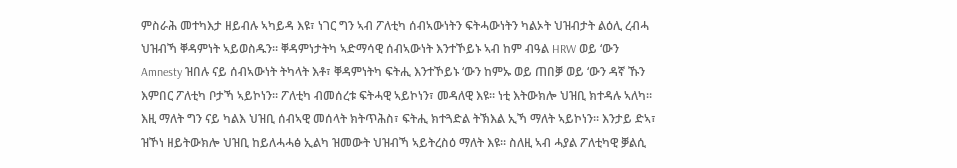ምስራሕ መተካእታ ዘይብሉ ኣካይዳ እዩ፣ ነገር ግን ኣብ ፖለቲካ ሰብኣውነትን ፍትሓውነትን ካልኦት ህዝብታት ልዕሊ ረብሓ ህዝብኻ ቐዳምነት ኣይወስዱን። ቐዳምነታትካ ኣድማሳዊ ሰብኣውነት እንተኾይኑ ኣብ ከም ብዓል HRW ወይ ‘ውን Amnesty ዝበሉ ናይ ሰብኣውነት ትካላት እቶ፣ ቐዳምነትካ ፍትሒ እንተኾይኑ ‘ውን ከምኡ ወይ ጠበቓ ወይ ‘ውን ዳኛ ኹን እምበር ፖለቲካ ቦታኻ ኣይኮነን። ፖለቲካ ብመሰረቱ ፍትሓዊ ኣይኮነን፣ መዳለዊ እዩ። ነቲ እትውክሎ ህዝቢ ክተዳሉ ኣለካ። እዚ ማለት ግን ናይ ካልእ ህዝቢ ሰብኣዊ መሰላት ክትጥሕስ፣ ፍትሒ ክተጓድል ትኽእል ኢኻ ማለት ኣይኮነን። እንታይ ድኣ፣ ዝኾነ ዘይትውክሎ ህዝቢ ከይለሓሓፅ ኢልካ ዝመውት ህዝብኻ ኣይትረስዕ ማለት እዩ። ስለዚ ኣብ ሓያል ፖለቲካዊ ቓልሲ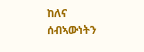ከለና ሰብኣውነትን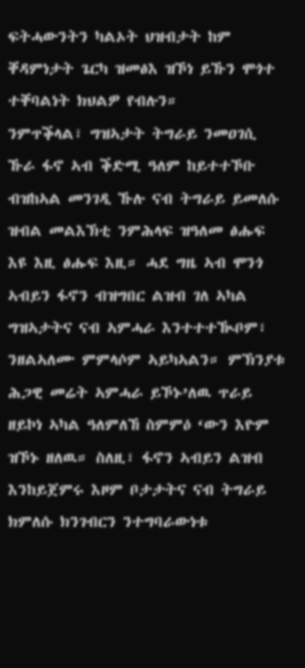ፍትሓውንትን ካልኦት ህዝብታት ከም ቐዳምነታት ጌርካ ዝመፅእ ዝኾነ ይኹን ሞጎተ ተቐባልነት ክህልዎ የብሉን።
ንምጥቕላል፣ ግዝኣታት ትግራይ ንመዐገሲ ኹራ ፋኖ ኣብ ቕድሚ ዓለም ከይተተኾቡ ብዝከኣል መንገዲ ኹሉ ናብ ትግራይ ይመለሱ ዝብል መልእኽቲ ንምሕላፍ ዝዓለመ ፅሑፍ እዩ እዚ ፅሑፍ እዚ። ሓደ ግዜ ኣብ ሞንጎ ኣብይን ፋኖን ብዝግበር ልዝብ ገለ ኣካል ግዝኣታትና ናብ ኣምሓራ እንተተተዂቦም፣ ንዘልኣለሙ ምምላሶም ኣይካኣልን። ምኽንያቱ ሕጋዊ መሬት ኣምሓራ ይኾኑ’ለዉ ጥራይ ዘይኮነ ኣካል ዓለምለኸ ስምምዕ ‘ውን እዮም ዝኾኑ ዘለዉ። ስለዚ፣ ፋኖን ኣብይን ልዝብ እንከይጀምሩ እዞም ቦታታትና ናብ ትግራይ ክምለሱ ክንገብርን ንተግባራውነቱ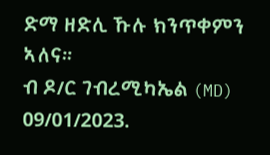ድማ ዘድሊ ኹሉ ክንጥቀምን ኣለና።
ብ ዶ/ር ገብረሚካኤል (MD) 09/01/2023.